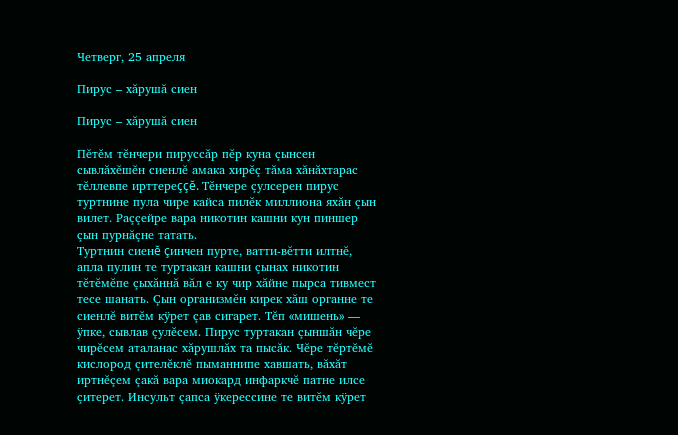Четверг, 25 апреля

Пирус – хăрушă сиен

Пирус – хăрушă сиен

Пĕтĕм тĕнчери пируссăр пĕр куна çынсен сывлăхĕшĕн сиенлĕ амака хирĕç тăма хăнăхтарас тĕллевпе ирттереççĕ. Тĕнчере çулсерен пирус туртнине пула чире кайса пилĕк миллиона яхăн çын вилет. Раççейре вара никотин кашни кун пиншер çын пурнăçне татать.
Туртнин сиенĕ çинчен пурте, ватти-вĕтти илтнĕ, апла пулин те туртакан кашни çынах никотин тĕтĕмĕпе çыхăннă вăл е ку чир хăйне пырса тивмест тесе шанать. Çын организмĕн кирек хăш органне те сиенлĕ витĕм кÿрет çав сигарет. Тĕп «мишень» — ÿпке, сывлав çулĕсем. Пирус туртакан çыншăн чĕре чирĕсем аталанас хăрушлăх та пысăк. Чĕре тĕртĕмĕ кислород çителĕклĕ пыманнипе хавшать, вăхăт иртнĕçем çакă вара миокард инфаркчĕ патне илсе çитерет. Инсульт çапса ÿкерессине те витĕм кÿрет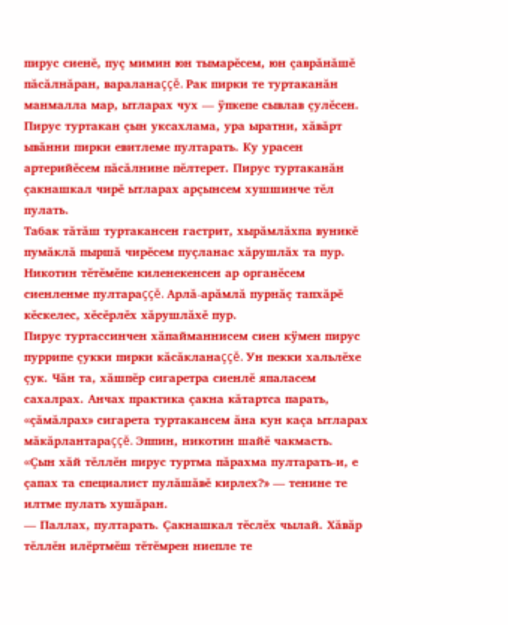пирус сиенĕ, пуç мимин юн тымарĕсем, юн çаврăнăшĕ пăсăлнăран, вараланаççĕ. Рак пирки те туртаканăн манмалла мар, ытларах чух — ÿпкепе сывлав çулĕсен.
Пирус туртакан çын уксахлама, ура ыратни, хăвăрт ывăнни пирки евитлеме пултарать. Ку урасен артерийĕсем пăсăлнине пĕлтерет. Пирус туртаканăн çакнашкал чирĕ ытларах арçынсем хушшинче тĕл пулать.
Табак тăтăш туртакансен гастрит, хырăмлăхпа вуникĕ пумăклă пыршă чирĕсем пуçланас хăрушлăх та пур. Никотин тĕтĕмĕпе киленекенсен ар органĕсем сиенленме пултараççĕ. Арлă-арăмлă пурнăç тапхăрĕ кĕскелес, хĕсĕрлĕх хăрушлăхĕ пур.
Пирус туртассинчен хăпайманнисем сиен кÿмен пирус пуррипе çукки пирки кăсăкланаççĕ. Ун пекки хальлĕхе çук. Чăн та, хăшпĕр сигаретра сиенлĕ япаласем сахалрах. Анчах практика çакна кăтартса парать, «çăмăлрах» сигарета туртакансем ăна кун каçа ытларах мăкăрлантараççĕ. Эппин, никотин шайĕ чакмасть.
«Çын хăй тĕллĕн пирус туртма пăрахма пултарать-и, е çапах та специалист пулăшăвĕ кирлех?» — тенине те илтме пулать хушăран.
— Паллах, пултарать. Çакнашкал тĕслĕх чылай. Хăвăр тĕллĕн илĕртмĕш тĕтĕмрен ниепле те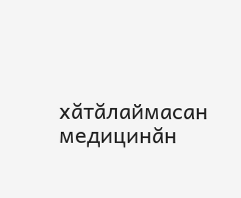хăтăлаймасан медицинăн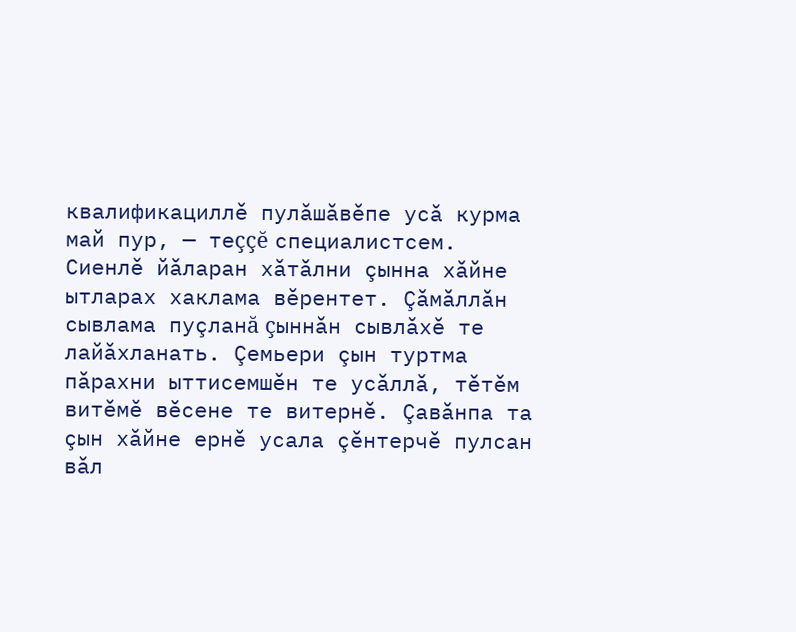квалификациллĕ пулăшăвĕпе усă курма май пур, — теççĕ специалистсем.
Сиенлĕ йăларан хăтăлни çынна хăйне ытларах хаклама вĕрентет. Çăмăллăн сывлама пуçланă çыннăн сывлăхĕ те лайăхланать. Çемьери çын туртма пăрахни ыттисемшĕн те усăллă, тĕтĕм витĕмĕ вĕсене те витернĕ. Çавăнпа та çын хăйне ернĕ усала çĕнтерчĕ пулсан вăл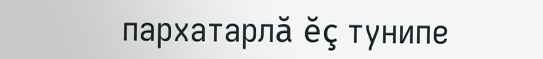пархатарлă ĕç тунипе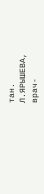тан.
Л.ЯРЫШЕВА,
врач-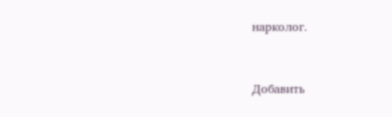нарколог.



Добавить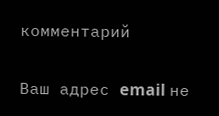комментарий

Ваш адрес email не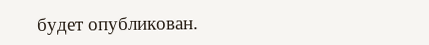будет опубликован.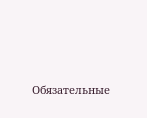Обязательные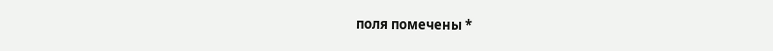поля помечены *